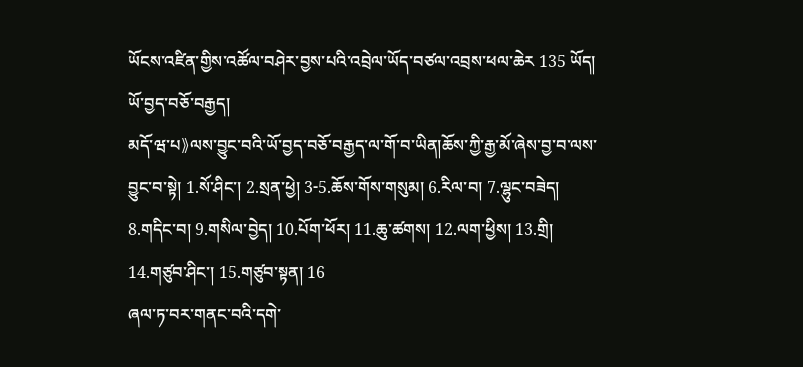ཡོངས་འཛིན་གྱིས་འཚོལ་བཤེར་བྱས་པའི་འབྲེལ་ཡོད་བཙལ་འབྲས་ཕལ་ཆེར 135 ཡོད།
ཡོ་བྱད་བཅོ་བརྒྱད།
མདོ་ཝ་པ》ལས་བྱུང་བའི་ཡོ་བྱད་བཅོ་བརྒྱད་ལ་གོ་བ་ཡིན།ཆོས་ཀྱི་རྒྱ་མོ་ཞེས་བྱ་བ་ལས་བྱུང་བ་སྟེ། 1.སོ་ཤིང་། 2.སྲན་ཕྱེ། 3-5.ཆོས་གོས་གསུམ། 6.རིལ་བ། 7.ལྷུང་བཟེད། 8.གདིང་བ། 9.གསིལ་བྱེད། 10.པོག་ཕོར། 11.ཆུ་ཚགས། 12.ལག་ཕྱིས། 13.གྲི། 14.གཙུབ་ཤིང་། 15.གཙུབ་སྟན། 16
ཞལ་ཏ་བར་གནང་བའི་དགེ་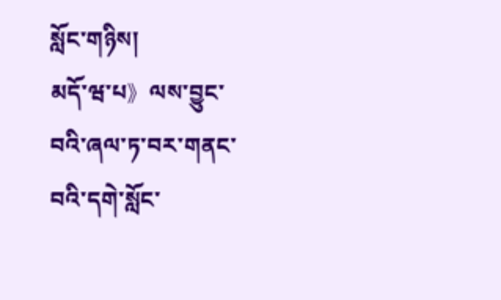སློང་གཉིས།
མདོ་ཝ་པ》ལས་བྱུང་བའི་ཞལ་ཏ་བར་གནང་བའི་དགེ་སློང་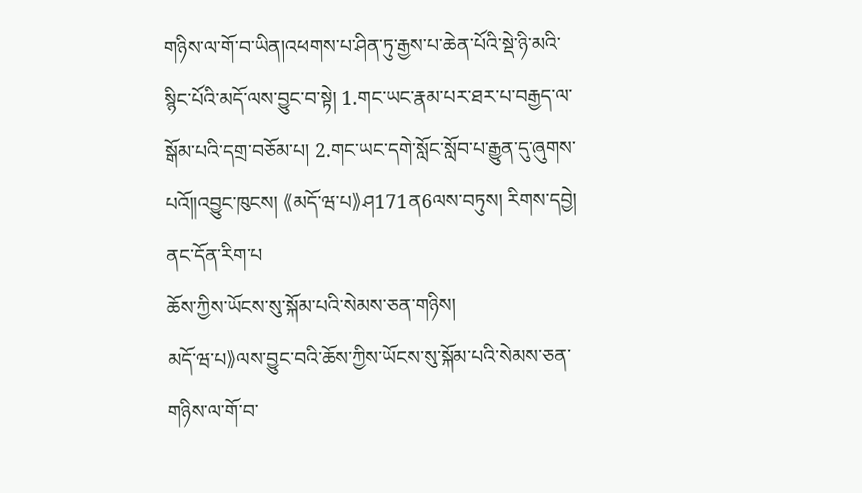གཉིས་ལ་གོ་བ་ཡིན།འཕགས་པ་ཤིན་ཏུ་རྒྱས་པ་ཆེན་པོའི་སྡེ་ཉི་མའི་སྙིང་པོའི་མདོ་ལས་བྱུང་བ་སྟེ། 1.གང་ཡང་རྣམ་པར་ཐར་པ་བརྒྱད་ལ་སྒོམ་པའི་དགྲ་བཅོམ་པ། 2.གང་ཡང་དགེ་སློང་སློབ་པ་རྒྱུན་དུ་ཞུགས་པའོ༎འབྱུང་ཁུངས། 《མདོ་ཝ་པ》ཤ171ན6ལས་བཏུས། རིགས་དབྱེ། ནང་དོན་རིག་པ
ཆོས་ཀྱིས་ཡོངས་སུ་སྐོམ་པའི་སེམས་ཅན་གཉིས།
མདོ་ཝ་པ》ལས་བྱུང་བའི་ཆོས་ཀྱིས་ཡོངས་སུ་སྐོམ་པའི་སེམས་ཅན་གཉིས་ལ་གོ་བ་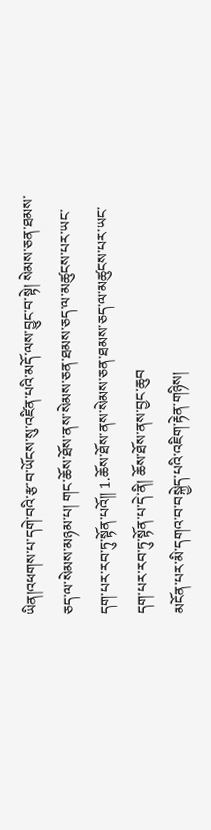ཡིན།འཕགས་པ་དགེ་བའི་རྩ་བ་ཡོངས་སུ་འཛིན་པའི་མདོ་ལས་བྱུང་བ་སྟེ། སེམས་ཅན་ཐམས་ཅད་ལ་སེམས་མཉམ་པ། གང་ཆོས་ཐོས་ནས་སེམས་ཅན་ཐམས་ཅད་ལ་མཚུངས་པར་ཡང་དག་པར་རབ་ཏུ་སྟོན་པའོ༎ 1.ཆོས་ཐོས་ནས་སེམས་ཅན་ཐམས་ཅད་ལ་མཚུངས་པར་ཡང་དག་པར་རབ་ཏུ་སྟོན་པ་དེ་ནི། ཆོས་ཐོས་ནས་བྱང་ཆུབ
མངོན་པར་མི་དགའ་བ་བསྐྱེད་པའི་འཇིག་རྟེན་གཉིས།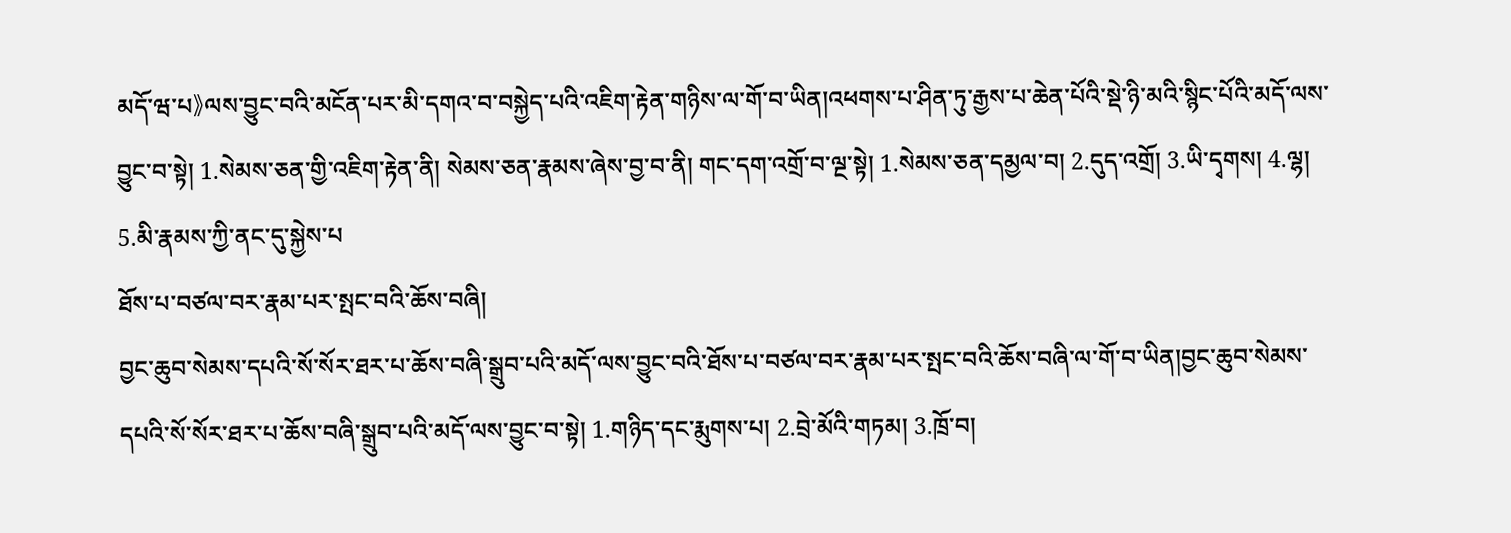མདོ་ཝ་པ》ལས་བྱུང་བའི་མངོན་པར་མི་དགའ་བ་བསྐྱེད་པའི་འཇིག་རྟེན་གཉིས་ལ་གོ་བ་ཡིན།འཕགས་པ་ཤིན་ཏུ་རྒྱས་པ་ཆེན་པོའི་སྡེ་ཉི་མའི་སྙིང་པོའི་མདོ་ལས་བྱུང་བ་སྟེ། 1.སེམས་ཅན་གྱི་འཇིག་རྟེན་ནི། སེམས་ཅན་རྣམས་ཞེས་བྱ་བ་ནི། གང་དག་འགྲོ་བ་ལྔ་སྟེ། 1.སེམས་ཅན་དམྱལ་བ། 2.དུད་འགྲོ། 3.ཡི་དྭགས། 4.ལྷ། 5.མི་རྣམས་ཀྱི་ནང་དུ་སྐྱེས་པ
ཐོས་པ་བཙལ་བར་རྣམ་པར་སྤང་བའི་ཆོས་བཞི།
བྱང་ཆུབ་སེམས་དཔའི་སོ་སོར་ཐར་པ་ཆོས་བཞི་སྒྲུབ་པའི་མདོ་ལས་བྱུང་བའི་ཐོས་པ་བཙལ་བར་རྣམ་པར་སྤང་བའི་ཆོས་བཞི་ལ་གོ་བ་ཡིན།བྱང་ཆུབ་སེམས་དཔའི་སོ་སོར་ཐར་པ་ཆོས་བཞི་སྒྲུབ་པའི་མདོ་ལས་བྱུང་བ་སྟེ། 1.གཉིད་དང་རྨུགས་པ། 2.བྲེ་མོའི་གཏམ། 3.ཁྲོ་བ།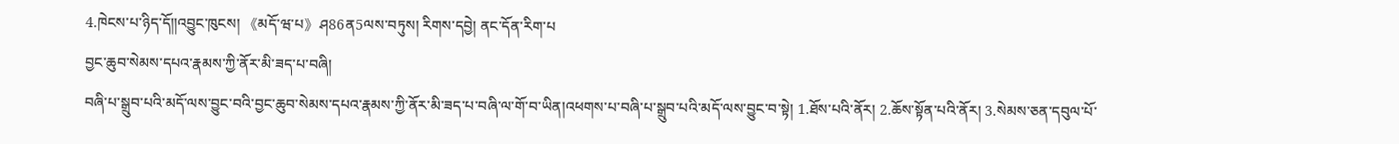4.ཁེངས་པ་ཉིད་དོ༎འབྱུང་ཁུངས། 《མདོ་ཝ་པ》ཤ86ན5ལས་བཏུས། རིགས་དབྱེ། ནང་དོན་རིག་པ
བྱང་ཆུབ་སེམས་དཔའ་རྣམས་ཀྱི་ནོར་མི་ཟད་པ་བཞི།
བཞི་པ་སྒྲུབ་པའི་མདོ་ལས་བྱུང་བའི་བྱང་ཆུབ་སེམས་དཔའ་རྣམས་ཀྱི་ནོར་མི་ཟད་པ་བཞི་ལ་གོ་བ་ཡིན།འཕགས་པ་བཞི་པ་སྒྲུབ་པའི་མདོ་ལས་བྱུང་བ་སྟེ། 1.ཐོས་པའི་ནོར། 2.ཆོས་སྟོན་པའི་ནོར། 3.སེམས་ཅན་དབུལ་པོ་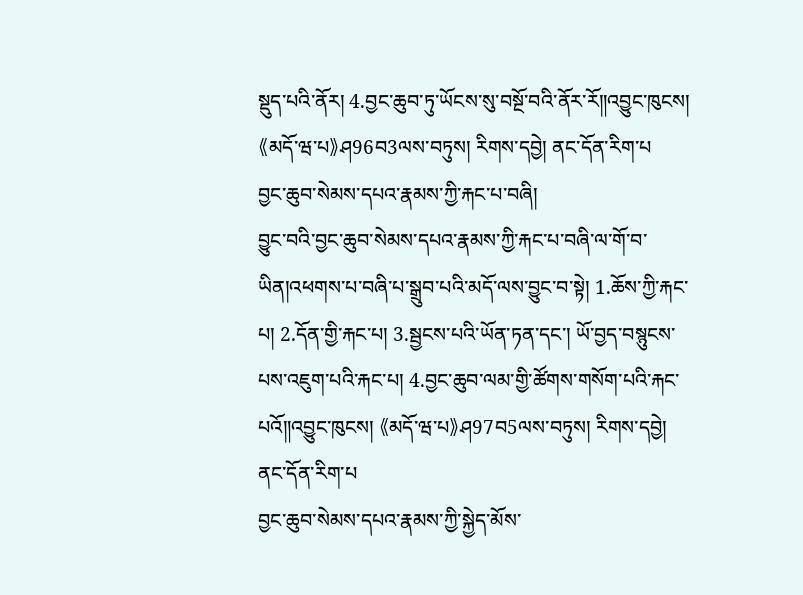སྡུད་པའི་ནོར། 4.བྱང་ཆུབ་ཏུ་ཡོངས་སུ་བསྔོ་བའི་ནོར་རོ༎འབྱུང་ཁུངས། 《མདོ་ཝ་པ》ཤ96བ3ལས་བཏུས། རིགས་དབྱེ། ནང་དོན་རིག་པ
བྱང་ཆུབ་སེམས་དཔའ་རྣམས་ཀྱི་རྐང་པ་བཞི།
བྱུང་བའི་བྱང་ཆུབ་སེམས་དཔའ་རྣམས་ཀྱི་རྐང་པ་བཞི་ལ་གོ་བ་ཡིན།འཕགས་པ་བཞི་པ་སྒྲུབ་པའི་མདོ་ལས་བྱུང་བ་སྟེ། 1.ཆོས་ཀྱི་རྐང་པ། 2.དོན་གྱི་རྐང་པ། 3.སྦྱངས་པའི་ཡོན་ཏན་དང་། ཡོ་བྱད་བསྙུངས་པས་འཇུག་པའི་རྐང་པ། 4.བྱང་ཆུབ་ལམ་གྱི་ཚོགས་གསོག་པའི་རྐང་པའོ༎འབྱུང་ཁུངས། 《མདོ་ཝ་པ》ཤ97བ5ལས་བཏུས། རིགས་དབྱེ། ནང་དོན་རིག་པ
བྱང་ཆུབ་སེམས་དཔའ་རྣམས་ཀྱི་སྐྱེད་མོས་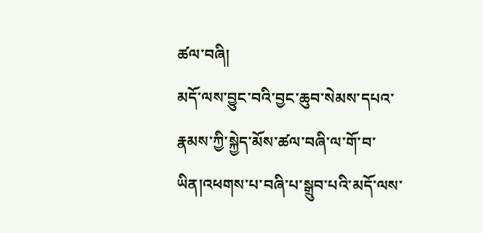ཚལ་བཞི།
མདོ་ལས་བྱུང་བའི་བྱང་ཆུབ་སེམས་དཔའ་རྣམས་ཀྱི་སྐྱེད་མོས་ཚལ་བཞི་ལ་གོ་བ་ཡིན།འཕགས་པ་བཞི་པ་སྒྲུབ་པའི་མདོ་ལས་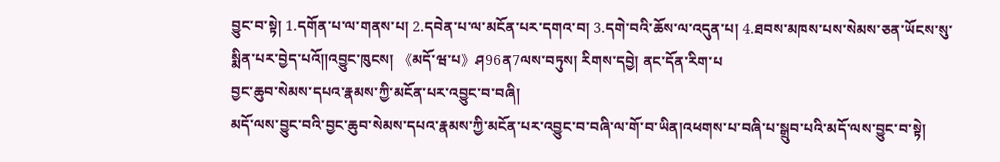བྱུང་བ་སྟེ། 1.དགོན་པ་ལ་གནས་པ། 2.དབེན་པ་ལ་མངོན་པར་དགའ་བ། 3.དགེ་བའི་ཆོས་ལ་འདུན་པ། 4.ཐབས་མཁས་པས་སེམས་ཅན་ཡོངས་སུ་སྨིན་པར་བྱེད་པའོ༎འབྱུང་ཁུངས། 《མདོ་ཝ་པ》ཤ96ན7ལས་བཏུས། རིགས་དབྱེ། ནང་དོན་རིག་པ
བྱང་ཆུབ་སེམས་དཔའ་རྣམས་ཀྱི་མངོན་པར་འབྱུང་བ་བཞི།
མདོ་ལས་བྱུང་བའི་བྱང་ཆུབ་སེམས་དཔའ་རྣམས་ཀྱི་མངོན་པར་འབྱུང་བ་བཞི་ལ་གོ་བ་ཡིན།འཕགས་པ་བཞི་པ་སྒྲུབ་པའི་མདོ་ལས་བྱུང་བ་སྟེ།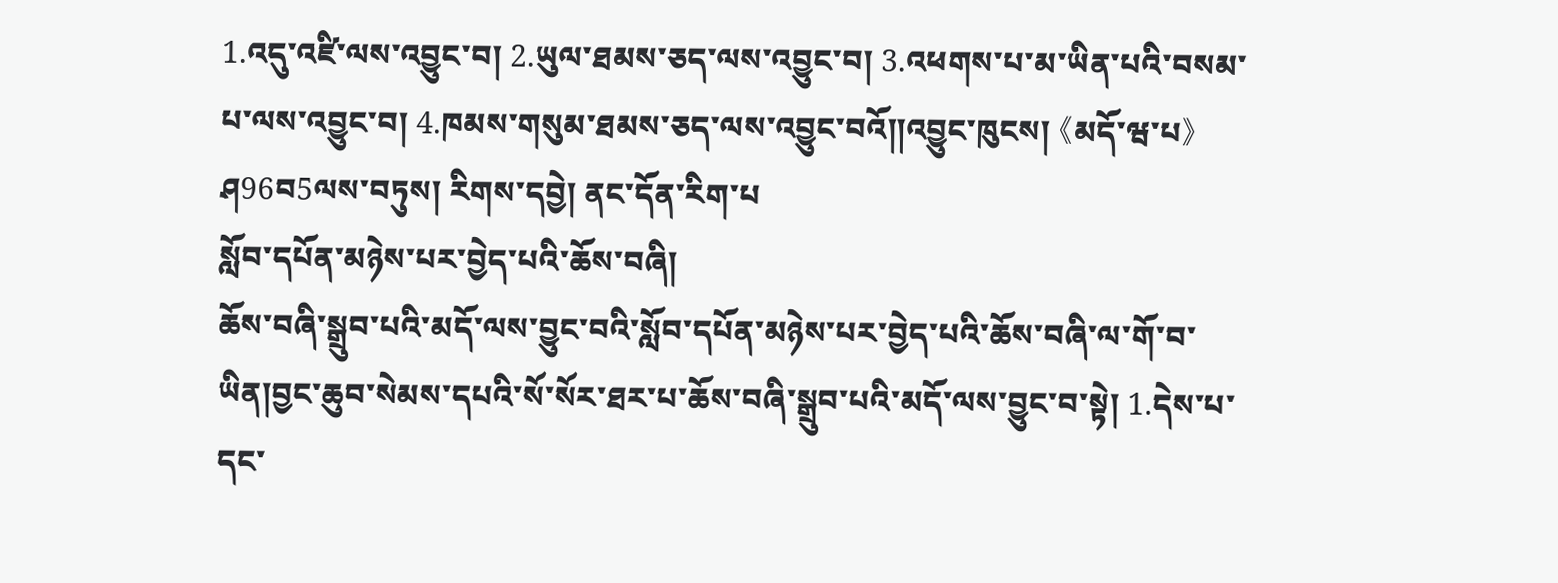1.འདུ་འཛི་ལས་འབྱུང་བ། 2.ཡུལ་ཐམས་ཅད་ལས་འབྱུང་བ། 3.འཕགས་པ་མ་ཡིན་པའི་བསམ་པ་ལས་འབྱུང་བ། 4.ཁམས་གསུམ་ཐམས་ཅད་ལས་འབྱུང་བའོ༎འབྱུང་ཁུངས། 《མདོ་ཝ་པ》ཤ96བ5ལས་བཏུས། རིགས་དབྱེ། ནང་དོན་རིག་པ
སློབ་དཔོན་མཉེས་པར་བྱེད་པའི་ཆོས་བཞི།
ཆོས་བཞི་སྒྲུབ་པའི་མདོ་ལས་བྱུང་བའི་སློབ་དཔོན་མཉེས་པར་བྱེད་པའི་ཆོས་བཞི་ལ་གོ་བ་ཡིན།བྱང་ཆུབ་སེམས་དཔའི་སོ་སོར་ཐར་པ་ཆོས་བཞི་སྒྲུབ་པའི་མདོ་ལས་བྱུང་བ་སྟེ། 1.དེས་པ་དང་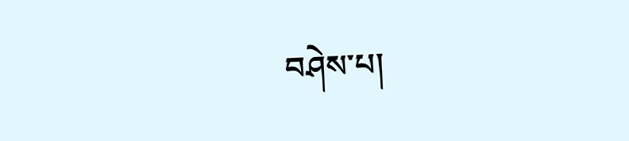བཤེས་པ།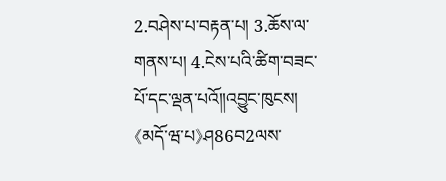2.བཤེས་པ་བརྟན་པ། 3.ཆོས་ལ་གནས་པ། 4.ངེས་པའི་ཚིག་བཟང་པོ་དང་ལྡན་པའོ༎འབྱུང་ཁུངས། 《མདོ་ཝ་པ》ཤ86བ2ལས་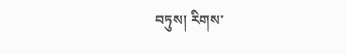བཏུས། རིགས་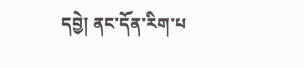དབྱེ། ནང་དོན་རིག་པ